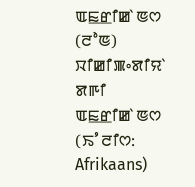ꯑꯐ꯭ꯔꯤꯀꯥꯟꯁ (ꯂꯣꯟ)
ꯋꯤꯀꯤꯄꯦꯗꯤꯌꯥ ꯗꯒꯤ
ꯑꯐ꯭ꯔꯤꯀꯥꯟꯁ (ꯏꯪꯂꯤꯁ: Afrikaans)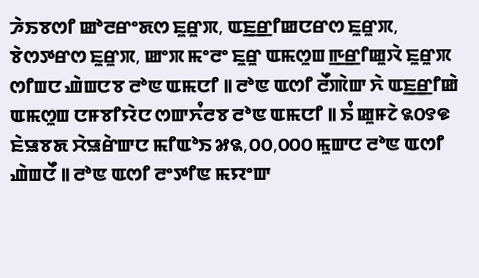ꯍꯥꯏꯕꯁꯤ ꯀꯣꯂꯔꯦꯗꯁ ꯐꯨꯔꯨꯞ, ꯑꯐ꯭ꯔꯤꯀꯅꯔꯁ ꯐꯨꯔꯨꯞ, ꯕꯥꯁꯇꯔꯁ ꯐꯨꯔꯨꯞ, ꯀꯦꯞ ꯃꯦꯂꯦ ꯐꯨꯔꯨ ꯑꯃꯁꯨꯡ ꯒ꯭ꯔꯤꯀꯨꯋꯥ ꯐꯨꯔꯨꯞ ꯁꯤꯡꯅ ꯉꯥꯡꯅꯕ ꯂꯣꯟ ꯑꯃꯅꯤ ꯫ ꯂꯣꯟ ꯑꯁꯤ ꯂꯩꯄꯥꯛ ꯈꯥ ꯑꯐ꯭ꯔꯤꯀꯥ ꯑꯃꯁꯨꯡ ꯅꯝꯕꯤꯌꯥꯅ ꯁꯛꯈꯪꯂꯕ ꯂꯣꯟ ꯑꯃꯅꯤ ꯫ ꯏꯪ ꯀꯨꯝꯖꯥ ꯲꯰꯱꯶ ꯐꯥꯎꯕꯗ ꯆꯥꯎꯔꯥꯛꯅ ꯃꯤꯑꯣꯏ ꯷꯲,꯰꯰,꯰꯰꯰ ꯃꯨꯛꯅ ꯂꯣꯟ ꯑꯁꯤ ꯉꯥꯡꯅꯩ ꯫ ꯂꯣꯟ ꯑꯁꯤ ꯂꯦꯇꯤꯟ ꯃꯌꯦꯛ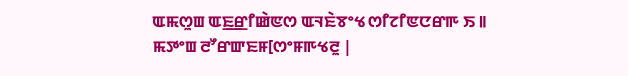ꯑꯃꯁꯨꯡ ꯑꯐ꯭ꯔꯤꯀꯥꯟꯁ ꯑꯜꯐꯥꯕꯦꯠ ꯁꯤꯖꯤꯟꯅꯔꯒ ꯏ ꯫
ꯃꯇꯦꯡ ꯂꯧꯔꯛꯐꯝ[ꯁꯦꯝꯒꯠꯂꯨ |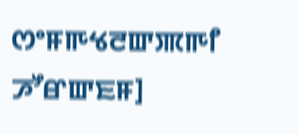ꯁꯦꯝꯒꯠꯂꯛꯄꯒꯤ ꯍꯧꯔꯛꯐꯝ]